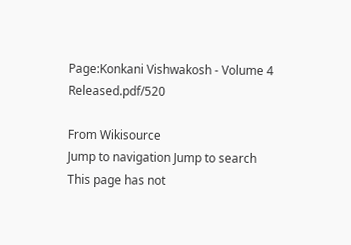Page:Konkani Vishwakosh - Volume 4 Released.pdf/520

From Wikisource
Jump to navigation Jump to search
This page has not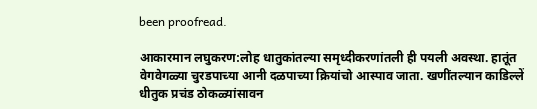been proofread.

आकारमान लघुकरण:लोह धातुकांतल्या समृध्दीकरणांतली ही पयली अवस्था. हातूंत वेगवेगळ्या चुरडपाच्या आनी दळपाच्या क्रियांचो आस्पाव जाता. खणींतल्यान काडिल्लें धीतुक प्रचंड ठोकळ्यांसावन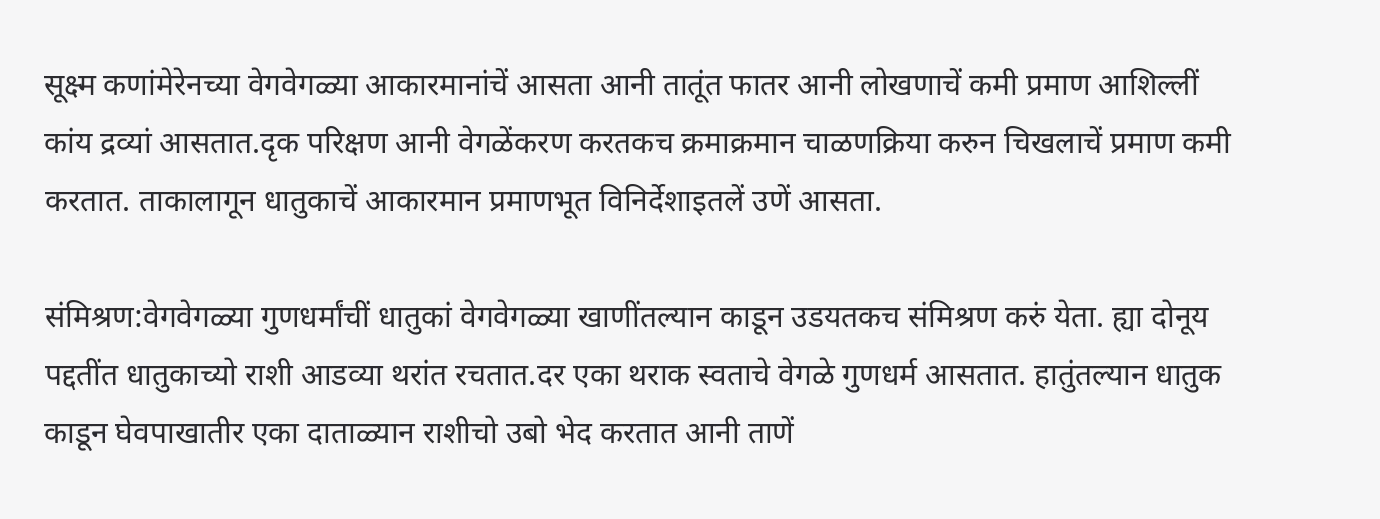सूक्ष्म कणांमेरेनच्या वेगवेगळ्या आकारमानांचें आसता आनी तातूंत फातर आनी लोखणाचें कमी प्रमाण आशिल्लीं कांय द्रव्यां आसतात.दृक परिक्षण आनी वेगळेंकरण करतकच क्रमाक्रमान चाळणक्रिया करुन चिखलाचें प्रमाण कमी करतात. ताकालागून धातुकाचें आकारमान प्रमाणभूत विनिर्देशाइतलें उणें आसता.

संमिश्रण:वेगवेगळ्या गुणधर्मांचीं धातुकां वेगवेगळ्या खाणींतल्यान काडून उडयतकच संमिश्रण करुं येता. ह्या दोनूय पद्दतींत धातुकाच्यो राशी आडव्या थरांत रचतात.दर एका थराक स्वताचे वेगळे गुणधर्म आसतात. हातुंतल्यान धातुक काडून घेवपाखातीर एका दाताळ्यान राशीचो उबो भेद करतात आनी ताणें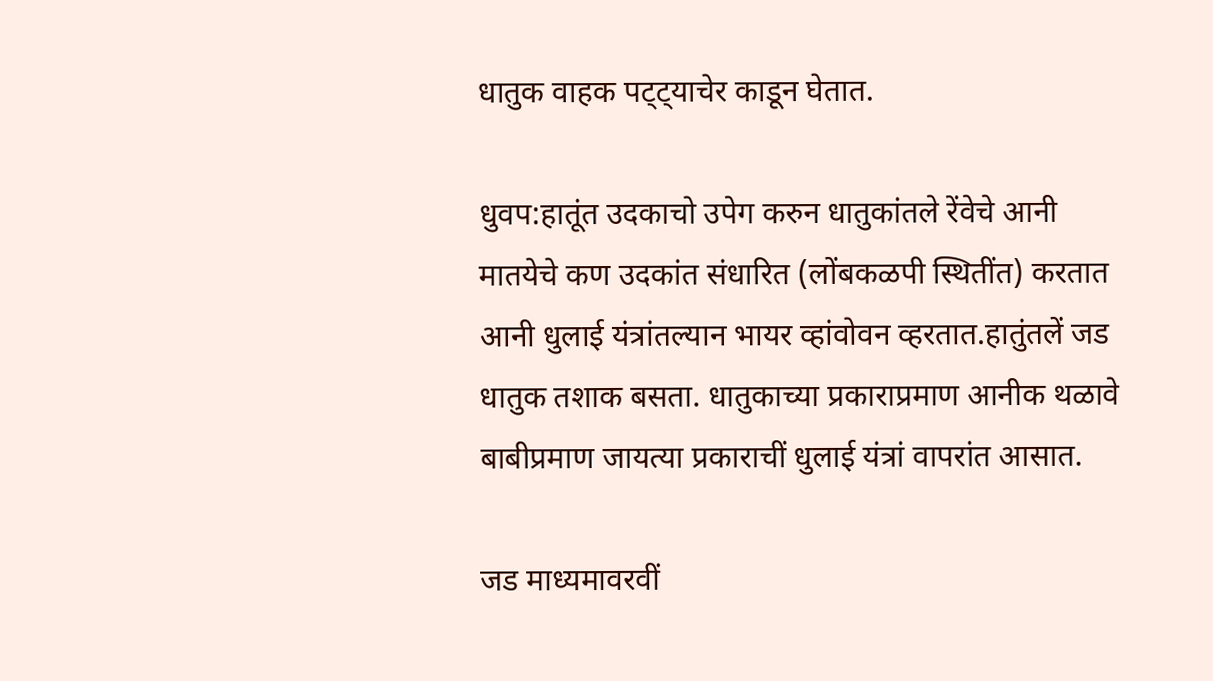धातुक वाहक पट्ट्याचेर काडून घेतात.

धुवप:हातूंत उदकाचो उपेग करुन धातुकांतले रेंवेचे आनी मातयेचे कण उदकांत संधारित (लोंबकळपी स्थितींत) करतात आनी धुलाई यंत्रांतल्यान भायर व्हांवोवन व्हरतात.हातुंतलें जड धातुक तशाक बसता. धातुकाच्या प्रकाराप्रमाण आनीक थळावे बाबीप्रमाण जायत्या प्रकाराचीं धुलाई यंत्रां वापरांत आसात.

जड माध्यमावरवीं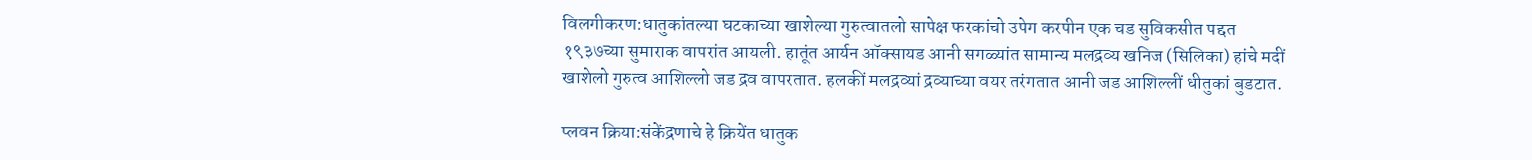विलगीकरण:धातुकांतल्या घटकाच्या खाशेल्या गुरुत्वातलो सापेक्ष फरकांचो उपेग करपीन एक चड सुविकसीत पद्दत १९३७च्या सुमाराक वापरांत आयली. हातूंत आर्यन ऑक्सायड आनी सगळ्यांत सामान्य मलद्रव्य खनिज (सिलिका) हांचे मदीं खाशेलो गुरुत्व आशिल्लो जड द्रव वापरतात. हलकीं मलद्रव्यां द्रव्याच्या वयर तरंगतात आनी जड आशिल्लीं धीतुकां बुडटात.

प्लवन क्रिया:संकेंद्रणाचे हे क्रियेंत धातुक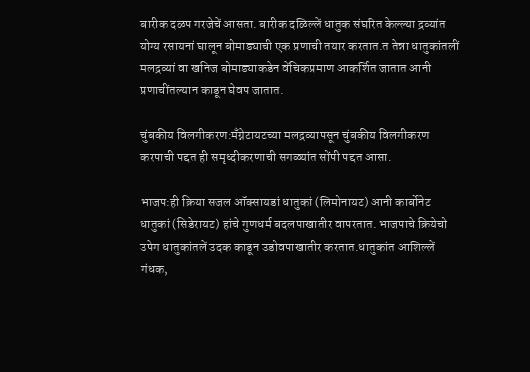बारीक दळप गरजेचें आसता. बारीक दळिल्लें धातुक संघरित केल्ल्या द्रव्यांत योग्य रसायनां घालून बोमाड्याची एक प्रणाची तयार करतात.त तेन्ना धातुकांतलीं मलद्रव्यां वा खनिज बोमाड्याकडेन वेंचिकप्रमाण आकर्शित जातात आनी प्रणाचींतल्यान काडून घेवप जातात.

चुंबकीय विलगीकरण:मँग्नेटायटच्या मलद्रव्यापसून चुंबकीय विलगीकरण करपाची पद्दत ही समृध्दीकरणाची सगळ्यांत सोंपी पद्दत आसा.

भाजप:ही क्रिया सजल ऑक्सायडां धातुकां (लिमोनायट) आनी कार्बोनेट धातुकां (सिडेरायट) हांचे गुणधर्म बदलपाखातीर वापरतात. भाजपाचे क्रियेचो उपेग धातुकांतलें उदक काडून उडोवपाखातीर करतात.धातुकांत आशिल्लें गंधक,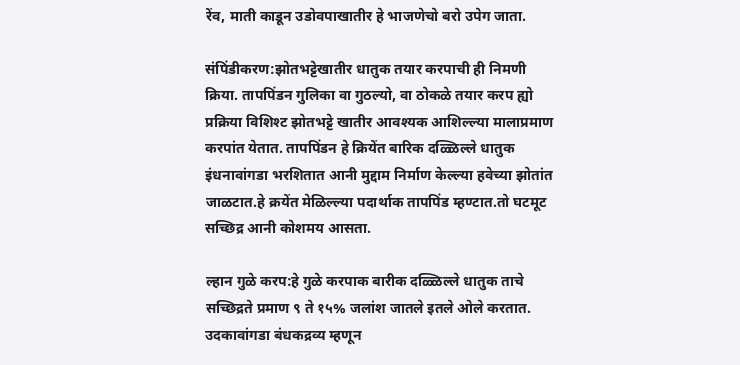रेंव, माती काडून उडोवपाखातीर हे भाजणेचो बरो उपेग जाता.

संपिंडीकरण:झोतभट्टेखातीर धातुक तयार करपाची ही निमणी क्रिया. तापपिंडन गुलिका वा गुठल्यो, वा ठोकळे तयार करप ह्यो प्रक्रिया विशिश्ट झोतभट्टे खातीर आवश्यक आशिल्ल्या मालाप्रमाण करपांत येतात. तापपिंडन हे क्रियेंत बारिक दळ्ळिल्ले धातुक इंधनावांगडा भरशितात आनी मुद्दाम निर्माण केल्ल्या हवेच्या झोतांत जाळटात.हे क्रयेंत मेळिल्ल्या पदार्थाक तापपिंड म्हण्टात.तो घटमूट सच्छिद्र आनी कोशमय आसता.

ल्हान गुळे करप:हे गुळे करपाक बारीक दळ्ळिल्ले धातुक ताचे सच्छिद्रते प्रमाण ९ ते १५% जलांश जातले इतले ओले करतात. उदकावांगडा बंधकद्रव्य म्हणून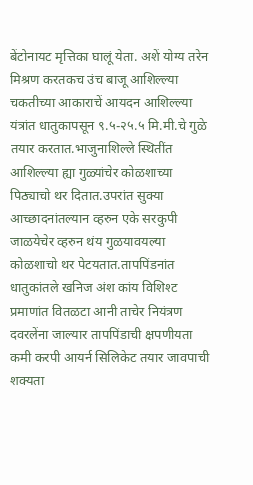बेंटोनायट मृत्तिका घालूं येता. अशें योग्य तरेन मिश्रण करतकच उंच बाजू आशिल्ल्या चकतीच्या आकाराचें आयदन आशिल्ल्या यंत्रांत धातुकापसून ९.५-२५.५ मि.मी.चे गुळे तयार करतात.भाजुनाशिल्ले स्थितींत आशिल्ल्या ह्या गुळ्यांचेर कोळशाच्या पिठ्याचो थर दितात.उपरांत सुक्या आच्छादनांतल्यान व्हरुन एके सरकुपी जाळयेचेर व्हरुन थंय गुळयावयल्या कोळशाचो थर पेटयतात.तापपिंडनांत धातुकांतले खनिज अंश कांय विशिश्ट प्रमाणांत वितळटा आनी ताचेर नियंत्रण दवरलेंना जाल्यार तापपिंडाची क्षपणीयता कमी करपी आयर्न सिलिकेट तयार जावपाची शक्यता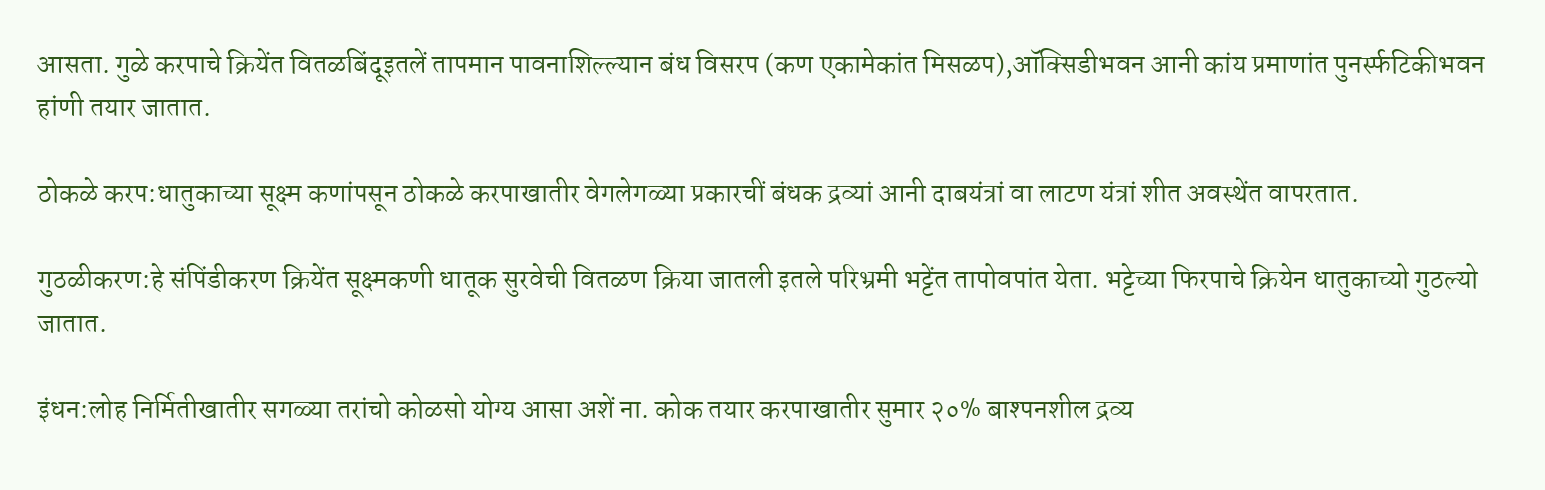आसता. गुळे करपाचे क्रियेंत वितळबिंदूइतलें तापमान पावनाशिल्ल्यान बंध विसरप (कण एकामेकांत मिसळप),ऑक्सिडीभवन आनी कांय प्रमाणांत पुनर्स्फटिकीभवन हांणी तयार जातात.

ठोकळे करप:धातुकाच्या सूक्ष्म कणांपसून ठोकळे करपाखातीर वेगलेगळ्या प्रकारचीं बंधक द्रव्यां आनी दाबयंत्रां वा लाटण यंत्रां शीत अवस्थेंत वापरतात.

गुठळीकरण:हे संपिंडीकरण क्रियेंत सूक्ष्मकणी धातूक सुरवेची वितळण क्रिया जातली इतले परिभ्रमी भट्टेंत तापोवपांत येता. भट्टेच्या फिरपाचे क्रियेन धातुकाच्यो गुठल्यो जातात.

इंधन:लोह निर्मितीखातीर सगळ्या तरांचो कोळसो योग्य आसा अशें ना. कोक तयार करपाखातीर सुमार २०% बाश्पनशील द्रव्य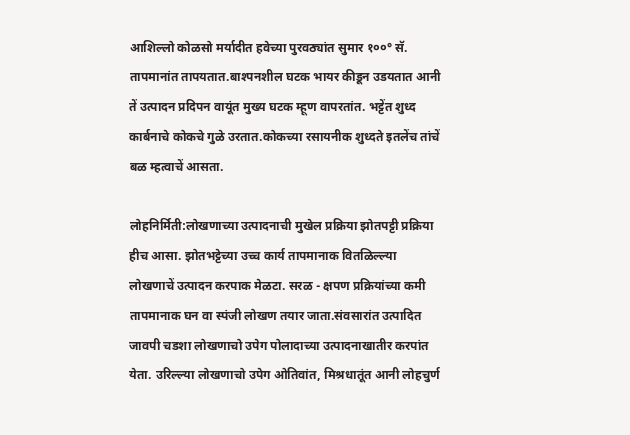आशिल्लो कोळसो मर्यादीत हवेच्या पुरवठ्यांत सुमार १००° सॅ. तापमानांत तापयतात.बाश्पनशील घटक भायर कीडून उडयतात आनी तें उत्पादन प्रदिपन वायूंत मुख्य घटक म्हूण वापरतांत. भट्टेंत शुध्द कार्बनाचे कोकचे गुळे उरतात.कोकच्या रसायनीक शुध्दते इतलेंच तांचें बळ म्हत्वाचें आसता.

लोहनिर्मिती:लोखणाच्या उत्पादनाची मुखेल प्रक्रिया झोतपट्टी प्रक्रिया हीच आसा. झोतभट्टेच्या उच्च कार्य तापमानाक वितळिल्ल्या लोखणाचें उत्पादन करपाक मेळटा. सरळ - क्षपण प्रक्रियांच्या कमी तापमानाक घन वा स्पंजी लोखण तयार जाता.संवसारांत उत्पादित जावपी चडशा लोखणाचो उपेग पोलादाच्या उत्पादनाखातीर करपांत येता. उरिल्ल्या लोखणाचो उपेग ओतिवांत, मिश्रधातूंत आनी लोहचुर्ण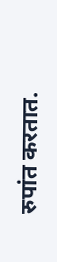रुपांत करतात.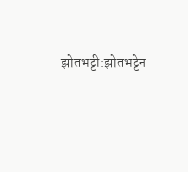झोतभट्टी:झोतभट्टेन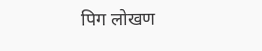पिग लोखण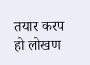तयार करप हो लोखण